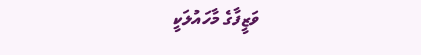ވަޒީފާގެ މާހައުލަކީ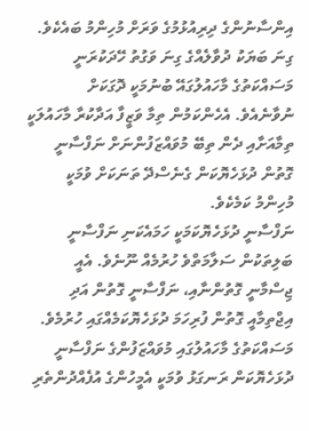އިންސާނުންގެ ދިރިއުޅުމުގެ ވަރަށް މުހިންމު ބައެކެވެ. ގިނަ ބަޔަކު ދުވާލެއްގެ ގިނަ ވަގުތު ހޭދަކުރަނީ މަސައްކަތުގެ މާހައުލުގައޭ ބުނުމަކީ ދޮގަކަށް ނުވާނެއެވެ. އެހެންކަމުން ތިމާ ވަޒީފާ އަދާކުރާ މާހައުލަކީ ތިމާއަށާއި ދެން ތިބޭ މުވައްޒަފުންނަށް ނަފްސާނީ ގޮތުން ދުޅަހެޔޮކަން ގެނެސްދޭ ތަނަކަށް ވުމަކީ މުހިންމު ކަމެކެވެ.
ނަފްސާނީ ދުޅަހެޔޮކަމަކީ ހަމައެކަނި ނަފްސާނީ ބަލިތަކުން ސަލާމަތްވެ ހުރުމެއް ނޫނެވެ. އެއީ ޖިސްމާނީ ގޮތުންނާއި، ނަފްސާނީ ގޮތުން އަދި އިޖްތިމާއީ ގޮތުން ފުރިހަމަ ދުޅަހެޔޮކަމެއްގައި ހުރުމެވެ. މަސައްކަތުގެ މާހައުލުގައި މުވައްޒަފުންގެ ނަފްސާނީ ދުޅަހެޔޮކަން ރަނގަޅު ވުމަކީ އެމީހުންގެ އުފެއްދުންތެރި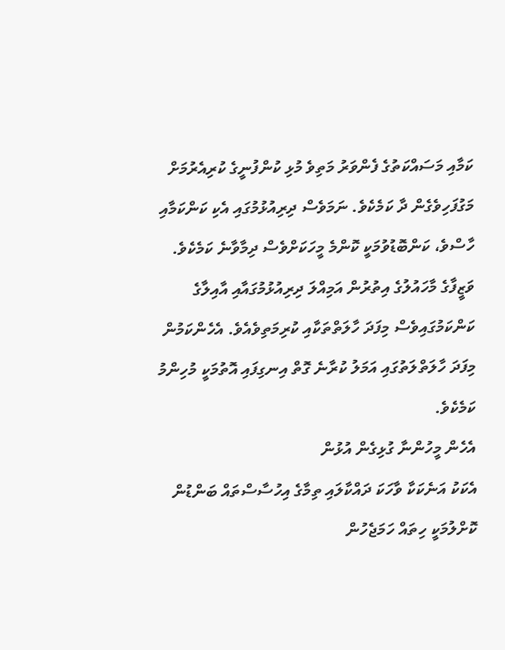ކަމާއި މަސައްކަތުގެ ފެންވަރު މަތިވެ މުޅި ކުންފުނީގެ ކުރިއެރުމަށް މަގުފަހިވެގެން ދާ ކަމެކެވެ. ނަމަވެސް ދިރިއުޅުމުގައި އެކި ކަންކަމާއި ހާސްވެ، ކަންބޮޑުވުމަކީ ކޮންމެ މީހަކަށްވެސް ދިމާވާނެ ކަމެކެވެ. ވަޒީފާގެ މާހައުލުގެ އިތުރުން އަމިއްލަ ދިރިއުޅުމުގައާއި އާއިލާގެ ކަންކަމުގައިވެސް މިފަދަ ހާލަތްތަކާއި ކުރިމަތިވެއެވެ. އެހެންކަމުން މިފަދަ ހާލަތްލަތުގައި އަމަލު ކުރާނެ ގޮތް އިނގިފައި އޮތުމަކީ މުހިންމު ކަމެކެވެ.
އެހެން މީހުންނާ ގުޅިގެން އުޅުން
އެކަކު އަނެކަކާ ވާހަކަ ދައްކާލައި ތިމާގެ އިހުސާސްތައް ބަންޑުން ކޮށްލުމަކީ ހިތައް ހަމަޖެހުން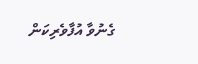ގެނުވާ އުފާވެރިކަން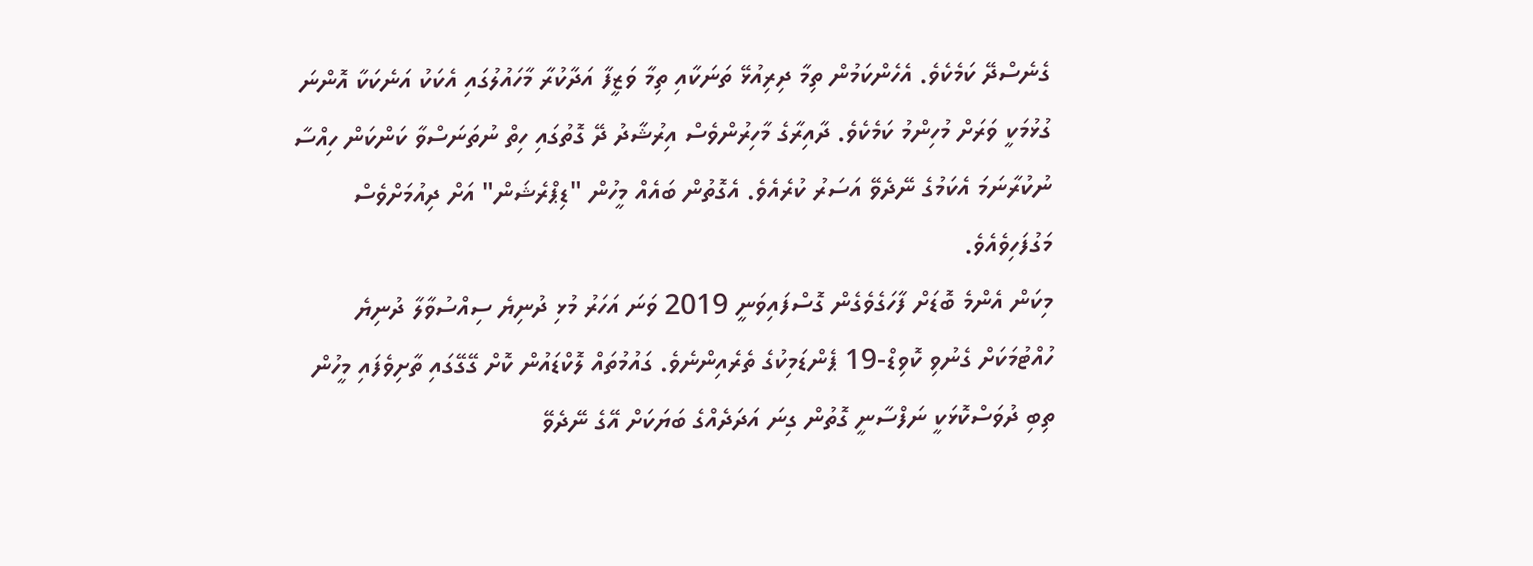ގެނެސްދޭ ކަމެކެވެ. އެހެންކަމުން ތިމާ ދިރިއުޅޭ ތަނަކާއި ތިމާ ވަޒީފާ އަދާކުރާ މާހައުލުގައި އެކަކު އަނެކަކާ އޮންނަ ގުޅުމަކީ ވަރަށް މުހިންމު ކަމެކެވެ. ދާއިރާގެ މާހިރުންވެސް އިރުޝާދު ދޭ ގޮތުގައި ހިތް ނުތަނަސްވާ ކަންކަން ހިއްސާ ނުކުރާނަމަ އެކަމުގެ ނޭދެވޭ އަސަރު ކުރެއެވެ. އެގޮތުން ބައެއް މީހުން "ޑިޕްރެޝަން" އަށް ދިއުމަށްވެސް މަގުފަހިވެއެވެ.
މިކަން އެންމެ ބޮޑަށް ފާހަގެވެގެން ގޮސްފައިވަނީ 2019 ވަނަ އަހަރު މުޅި ދުނިޔެ ސިއްސުވާލާ ދުނިޔެ ހުއްޓުމަކަށް ގެނުވި ކޮވިޑް-19 ޕެންޑަމިކުގެ ތެރެއިންނެވެ. ގައުމުތައް ލޮކްޑައުން ކޮށް ގޭގޭގައި ތާށިވެފައި މީހުން ތިބި ދުވަސްކޮޅަކީ ނަފްސާނީ ގޮތުން ގިނަ އަދަދެއްގެ ބަޔަކަށް އޭގެ ނޭދެވޭ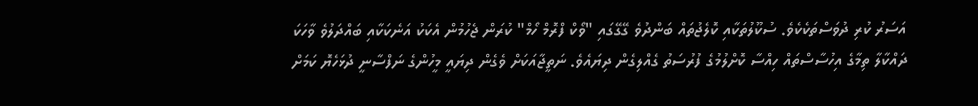އަސަރު ކުރި ދުވަސްތަކެކެވެ. ސުކޫލުތަކާއި ކޮލެޖުތައް ބަންދުވެ ގޭގޭގައި "ވޯކް ފްރޮމް ހޯމް" ކުރަން ޖެހުމުން އެކަކު އަނެކަކާއި ބައްދަލުވެ ވާހަކަ ދައްކާލާ ތިމާގެ އިހުސާސްތައް ހިއްސާ ކޮށްލުމުގެ ފުރުސަތު ގެއްލިގެން ދިޔައެވެ. ނަތީޖާއަކަށް ވެގެން ދިޔައީ މީހުންގެ ނަފްސާނީ ދުޅަހެޔޮ ކަމަށް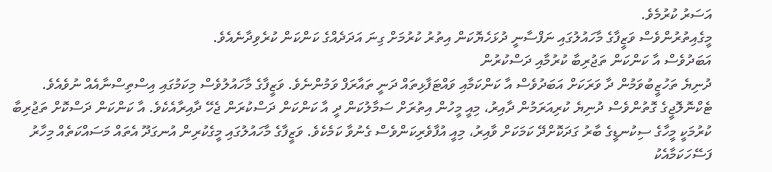އަސަރު ކުރުމެވެ.
މީގެއިތުރުންވެސް ވަޒީފާގެ މާހައުލުގައި ނަފްސާނީ ދުޅަހެޔޮކަން އިތުރު ކުރުމަށް ގިނަ އަދަދެއްގެ ކަންކަން ކުރެވިދާނެއެވެ.
އަބަދުވެސް އާ ކަންކަން ތަޖުރިބާ ކުރުމާއި ދަސްކުރުން
ދުނިޔެ ތަހުޒީބުވަމުން ދާ ވަރަކަށް އަބަދުވެސް އާ ކަންކަމާއި ވައްޓަފާޅިތައް ދަނީ ތައާރަފް ވަމުންނެވެ. ވަޒީފާގެ މާހައުލުވެސް މިކަމުގައި އިސްތިސްނާއެއް ނުވެއެވެ. ޓެކްނޮލޮޖީގެ ގޮތުންވެސް ދުނިޔެ ކުރިއަރަމުން ދާއިރު، މިއީ މީހުން އިތުރަށް ސަމާލުކަން ދީ އާ ކަންކަން ދަސްކުރަން ޖެހޭ ދާއިރާއެކެވެ. އާ ކަންކަން ދަސްކޮށް ތަޖުރިބާ ކުރުމަކީ މީހާގެ ސިކުނޑީގެ ބާރު ގަދަކޮށްދޭ ކަމަކަށް ވާއިރު، މިއީ އުފާވެރިކަންވެސް ގެނުވާ ކަމެކެވެ. ވަޒީފާގެ މާހައުލުގައި މީގެކުރިން އުނގަދޫ އެތައް މަސައްކަތެއް މިހާރު ފަސޭހަކަމާއެކު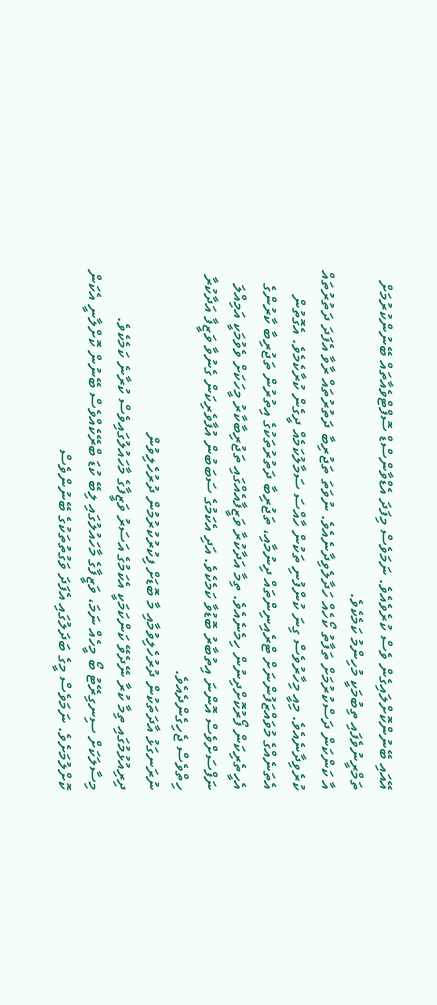އޭއައި ބޭނުންކޮށްލައިގެން ވެސް ކުރެވެއެވެ. ނަމަވެސް މިފަދަ އެޑްވާންސްޑް ސޮފްޓްވެއާތައް ބޭނުންކުރުމަށް ތަމްރީނުވެފައި ތިބުމަކީ މުހިންމު ކަމެކެވެ.
އާ ކަންކަން ދަސްކުރުމަށް ތަފާތު ކޯހެއް ހަދާލެވިދާނެއެވެ. ނުވަތަ ތަޖުރިބާ ދަތުރުތައް ރާވާ އެފަދަ ދަތުރުތައް ކުރެވިދާނެއެވެ. މިއީ މިހާރުވެސް ގިނަ ކުންފުނި ތަކުން ހާއްސަ ސަމާލުކަމެއް ދީގެން ކުރާކެމެވެ. އެގޮތުން އެތަނެއްގެ މުވައްޒަފުންނަށް ޓްރެއިނިންތައް ދިނުމާއި، ތަޖުރިބާ ދަތުރުތަކުގެ އިތުރުން ތަޖުރިބާ ކާރުންގެ އެހީތެރިކަން ފޯރުކޮށްދިނުން ހިމެނެއެވެ. ތިމާ އަދާކުރާ ވަޒީފާއެއްގައި ތަޖުރިބާކާރު މީހަކަށް ވެވުމަކީ އަމިއްލަ ނަފްސަށްވެސް އޮންނަ އިތުބާރު ބޮޑުވާ ކަމެކެވެ. އަދި އެކަމުގެ ސަބަބުން އުފާވެރިކަން ގެނުވާ ވަޒީފާ އަދާކުރާ ހިތްވެސް ޖެހިގެންދެއެވެ.
ނުރަނގަޅު އާދަތަކުން ދުރުހެލިވުމާއި މާ ބޮޑަށް ފިކުރުކުރުމުން ދުރުހެލިވުން
ދިރިއުޅުމުގައި ތިމާ ކުރާ ނޭދެވޭ ކަންކަމަކީ އެކަމުގެ އަސަރު ވަޒީފާގެ މާހައުލުގައިވެސް ކުރާނެ ކަމެކެވެ. މިސާލަކަށް ސިނގިރޭޓު ބޯ މީހެއް ނަމަ، ވަޒީފާގެ މާހައުލުގައި ލިބޭ ކުޑަ ބްރޭކެއްވެސް ބޭނުން ކޮށްލާނީ އެކަން ކޮށްލުމަށެވެ. ނަމަވެސް މީގެ ބަދަލުގައި އެފަދަ ވަގުތުތަކުގެ ބޭނުންވެސް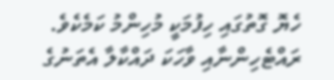ހެޔޮ ގޮތުގައި ހިފުމަކީ މުހިންމު ކަމެކެވެ. ރައްޓެހިންނާއި ވާހަކަ ދައްކާލާ އެތަނުގެ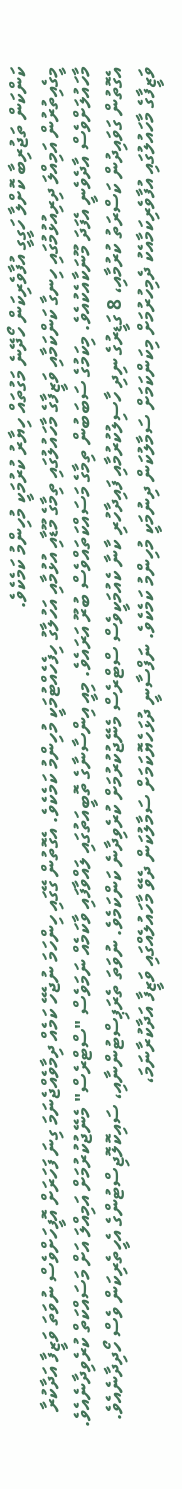ކަންކަން ތަޖުރިބާ ކޮށްލާ ހަގީގީ އުފާވެރިކަން ހޯދޭނެ މަގުތައް ހިޔާރު ކުރުމަކީ މުހިންމު ކަމެކެވެ.
މީގެއިތުރުން އަމިއްލަ ދިރިއުޅުމުގައި ހިނގާ ކަންކަމާއި ވަޒީފާގެ މާހައުލުގައި ތިމާގެ މޫޑާއި އުޅުމާއި އަހުލާގު ހިފެހެއްޓުމަކީ މުހިންމު ކަމެކެވެ. އެގޮތުން ގޭގައި ހިންހަމަ ނުޖެހޭ ކަމެއް ދިމާވެއްޖެނަމަ ގިނަ ފަހަރަށް އޮފީހަށްވެސް ނުވަތަ ވަޒީފާ އަދާކުރާ މާހައުލަށްވެސް އާދެވެނީ އެފަދަ މޫނަކާއެކުއެވެ. މިކަމުގެ ސަބަބުން ތިމާގެ މަސައްކަތައްވެސް ބުރޫ އަރައެވެ. މިއީ އިންސާނާގެ ތޮބީއަތުގައި ލައްވާފައި ވާކަމެއް ނަމަވެސް "ސްޓްރެސް" މެނޭޖުކުރުމަށް އަމިއްލަ އަށް މަސައްކަތް ކުރެވިދާނެއެވެ. އެގޮތުން ގަވައިދުން ކަސްރަތު ކުރުމާއި، 8 ގަޑީރުގެ ނިދި ހާސިލުކުރުމާއި ފައިދާހުރި ކާނާ ކެއުމަކީވެސް ސްޓްރެސް މެނޭޖުކުރުމަށް ކުރެވިދާނެ ކަންކަމެވެ. ނުވަތަ ތެރަޕިސްޓުންނާއި، ސައިކޮލޮޖިސްޓުންގެ އެހީތެރިކަން ވެސް ހޯދިދާނެއެވެ.
ވަޒީފާގެ މާހައުލުގައި އުފާވެރިކަމާއެކު ދެމިހުރުމަށް މިކަންކަމަށް ސަމާލުކަން ދިނުމަކީ މުހިންމު ކަމެކެވެ. ނަފްސާނީ ދުޅަހެޔޮކަމަށް ސަމާލުކަން ދެވޭ މާހައުލެއްގައި ވަޒީފާ އަދާކުރާނަމަ،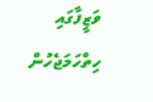ވަޒީފާގައި ހިތްހަމަޖެހުން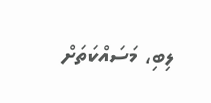ލިބި، މަސައްކަތަށް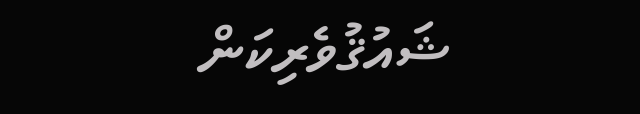ޝައުޤުވެރިކަން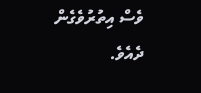ވެސް އިތުރުވެގެން ދެއެވެ.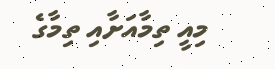މިއީ ތިމާއަށާއި ތިމާގެ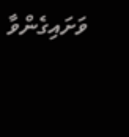ވަށައިގެންވާ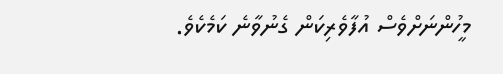މީހުންނަށްވެސް އުފާވެރިކަން ގެނުވާނެ ކަމެކެވެ.